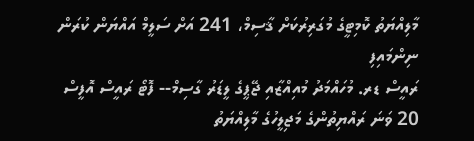މާލިއްޔަތު ކޮމިޓީގެ މުގަރިރުކަށް ޤާސިމް، 241 އަށް ސަލީމް އައްޔަން ކުރަން ނިންމައިފި
ރައީސް ޑރ. މުހައްމަދު މުއިއްޒާއި ޖޭޕީގެ ލީޑަރު ގާސިމް-- ފޮޓޯ ރައީސް އޮފީސް
20 ވަނަ ރައްޔިތުންގެ މަޖިލީހުގެ މާލިއްޔަތު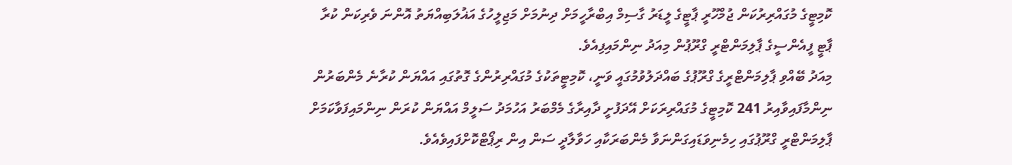ކޮމިޓީގެ މުގައްރިރުކަން ޖުމްހޫރީ ޕާޓީގެ ލީޑަރު ގާސިމް އިބްރާހީމަށް ދިނުމަށް މަޖިލީހުގެ އަޣުލަބިއްޔަތު އޮންނަ ވެރިކަން ކުރާ ޕާޓީ ފީއެންސީގެ ޕާލިމަންޓްރީ ގްރޫޕުން މިއަދު ނިންމައިފިއެވެ.
މިއަދު ބޭއްވި ޕާލިމަންޓްރީގެ ގްރޫޕުގެ ބައްދަލުވުމުގައީ ވަނީ، ކޮމިޓީތަކުގެ މުގައްރިރުންގެ ގޮތުގައި އައްޔަން ކުރާނެ މެންބަރުން ނިންމާފައިވާއިރު 241 ކޮމިޓީގެ މުގައްރިރަކަށް އޭދަފުށީ ދާއިރާގެ މެމްބަރު އަހުމަދު ސަލީމް އައްޔަން ކުރަން ނިންމައިފަވާކަމަށް ޕާލިމަންޓްރީ ގްރޫޕުގައި ހިމެނިވަޑައިގަންނަވާ މެންބަރަކާއި ހަވާލާދީ ސަން އިން ރިޕޯޓްކޮށްފައިވެއެވެ.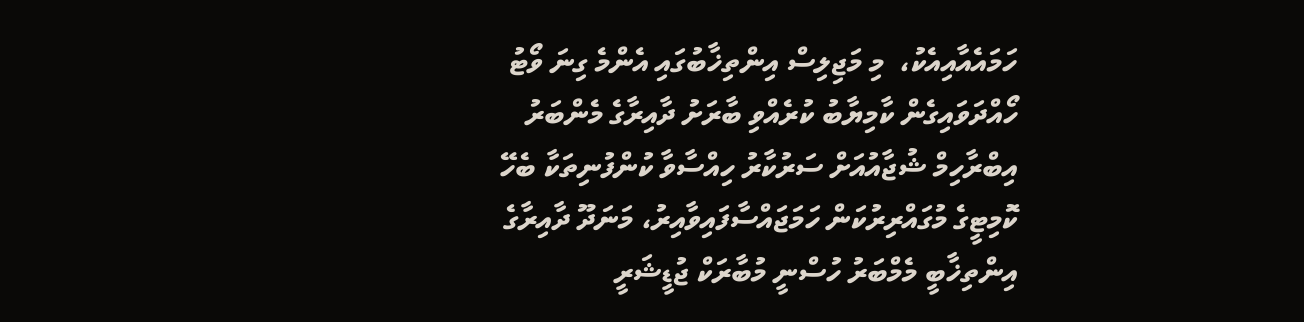ހަމައެއާއިއެކު،  މި މަޖިލިސް އިންތިޚާބުގައި އެންމެ ގިނަ ވޯޓު ހޯއްދަވައިގެން ކާމިޔާބު ކުރެއްވި ބާރަށު ދާއިރާގެ މެންބަރު އިބްރާހިމް ޝުޖާއުއަށް ސަރުކާރު ހިއްސާވާ ކުންފުނިތަކާ ބެހޭ ކޮމިޓީގެ މުގައްރިރުކަން ހަމަޖައްސާފައިވާއިރު، މަނަދޫ ދާއިރާގެ އިންތިޚާބީ މެމްބަރު ހުސްނީ މުބާރަކް ޖުޑީޝަރީ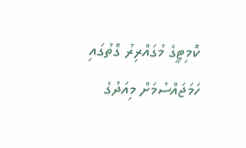ކޮމިޓީގެ މުގައްރިރު ގޮތުގައި ހަމަޖައްސުމަށް މިއަދުގެ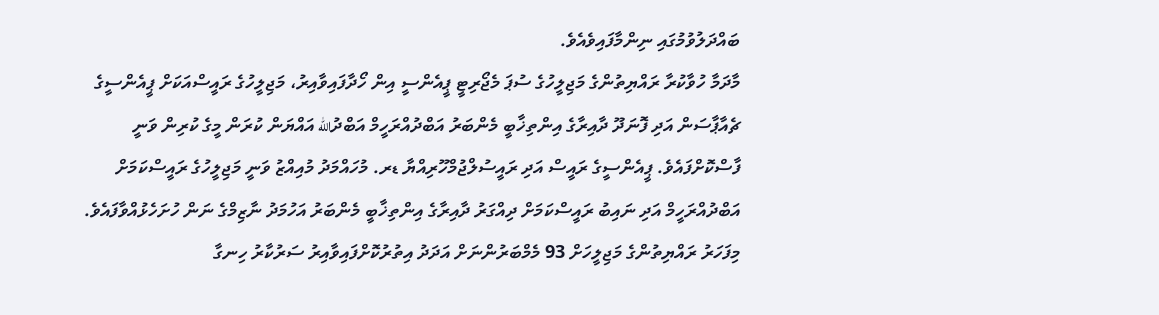ބައްދަލުވުމުގައި ނިންމާފައިވެއެވެ.
މާދަމާ ހުވާކުރާ ރައްޔިތުންގެ މަޖިލީހުގެ ސުޕަ މެޖޯރިޓީ ޕީއެންސީ އިން ހޯދާފައިވާއިރު، މަޖިލީހުގެ ރައީސްއަކަށް ޕީއެންސީގެ ޗެއާޕާސަން އަދި ފޮނަދޫ ދާއިރާގެ އިންތިޚާބީ މެންބަރު އަބްދުއްރަހީމް އަބްދުالله އައްޔަން ކުރަން މީގެ ކުރިން ވަނީ ފާސްކޮށްފައެވެ. ޕީއެންސީގެ ރައީސް އަދި ރައީސުލްޖުމްހޫރިއްޔާ ޑރ. މުހައްމަދު މުއިއްޒު ވަނީ މަޖިލީހުގެ ރައީސްކަމަށް އަބްދުއްރަހީމް އަދި ނައިބު ރައީސްކަމަށް ދިއްގަރު ދާއިރާގެ އިންތިޚާބީ މެންބަރު އަހުމަދު ނާޒިމްގެ ނަން ހުށަހެޅުއްވާފައެވެ.
މިފަހަރު ރައްޔިތުންގެ މަޖިލީހަށް 93 މެމްބަރުންނަށް އަދަދު އިތުރުކޮށްފައިވާއިރު ސަރުކާރު ހިނގާ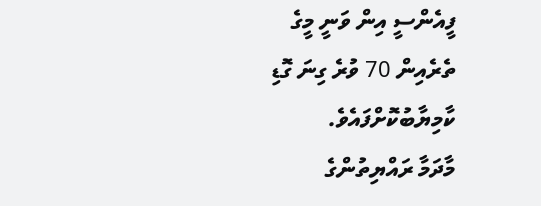ފީއެންސީ އިން ވަނީ މީގެ ތެރެއިން 70 ވުރެ ގިނަ ގޮޑި ކާމިޔާބުކޮށްފައެވެ.
މާދަމާ ރައްޔިތުންގެ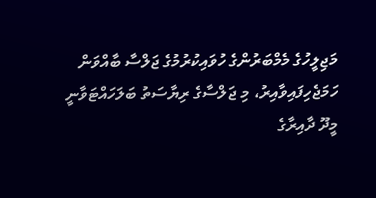މަޖިލީހުގެ މެމްބަރުންގެ ހުވައިކުރުމުގެ ޖަލްސާ ބާއްވަން ހަމަޖެހިފައިވާއިރު، މި ޖަލްސާގެ ރިޔާސަތު ބަލަހައްޓަވާނީ މީދޫ ދާއިރާގެ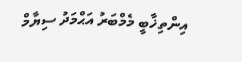އިންތިޚާބީ މެމްބަރު އަޙްމަދު ސިޔާމް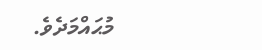މުޙައްމަދެވެ.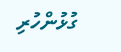ގުޅުންހުރި